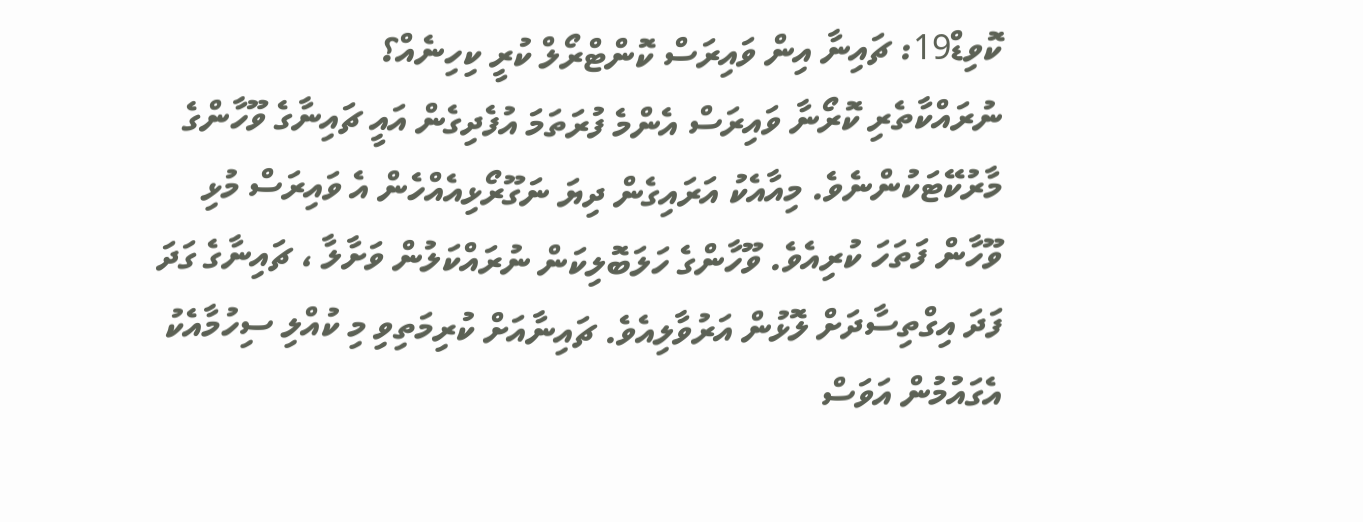ކޮވިޑް19: ޗައިނާ އިން ވައިރަސް ކޮންޓްރޯލް ކުރީ ކިހިނެއް؟
ނުރައްކާތެރި ކޮރޯނާ ވައިރަސް އެންމެ ފުރަތަމަ އުފެދިގެން އައީ ޗައިނާގެ ވޫހާންގެ މާރުކޭޓަކުންނެވެ. މިއާއެކު އަރައިގެން ދިޔަ ނަގޫރޯޅިއެއްހެން އެ ވައިރަސް މުޅި ވޫހާން ފަތަހަ ކުރިއެވެ. ވޫހާންގެ ހަލަބޮލިކަން ނުރައްކަލުން ވަށާލާ ، ޗައިނާގެ ގަދަ ފަދަ އިގްތިސާދަށް ލޮޅުން އަރުވާލިއެވެ. ޗައިނާއަށް ކުރިމަތިވި މި ކުއްލި ސިހުމާއެކު އެގައުމުން އަވަސް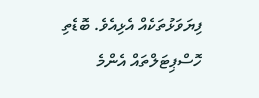ފިޔަވަޅުތަކެއް އެޅިއެވެ. ބޮޑެތި ހޮސްޕިޓަލްތައް އެންމެ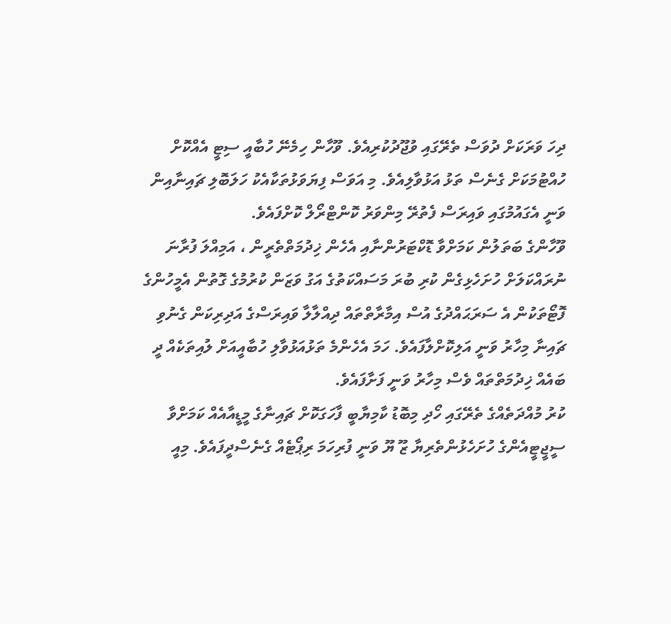ދިހަ ވަރަކަށް ދުވަސް ތެރޭގައި ވުޖޫދުކުރިއެވެ. ވޫހާން ހިމެނޭ ހުބާއީ ސިޓީ އެއްކޮށް ހުއްޓުމަކަށް ގެނެސް ތަޅު އަޅުވާލިއެވެ. މި އަވަސް ފިޔަވަޅުތަކާއެކު ހަލަބޮލި ޗައިނާއިން ވަނީ އެގައުމުގައި ވައިރަސް ފެތުރޭ މިންވަރު ކޮންޓްރޯލް ކޮށްފައެވެ.
ވޫހާންގެ ބަތަލުން ކަމަށްވާ ޑޮކްޓަރުންނާއި އެހެން ޚިދުމަތްތެރީން ، އަމިއްލަ ފުރާނަ ނުރައްކަލަށް ހުށަހެޅިގެން ކުރި ބުރަ މަސައްކަތުގެ އަގު ވަޒަން ކުރުމުގެ ގޮތުން އެމީހުންގެ ފޮޓޯތަކުން އެ ސަރަޙައްދުގެ އުސް އިމާރާތްތައް ދިއްލާލާ ވައިރަސްގެ އަދިރިކަން ގެނުވި ޗައިނާ މިހާރު ވަނީ އަލިކޮށްލާފައެވެ. ހަމަ އެހެންމެ ތަޅުއަޅުވާލި ހުބާއީއަށް ލުއިތަކެއް ދީ ބައެއް ޚިދުމަތްތައް ވެސް މިހާރު ވަނީ ފަށާފައެވެ.
ކުރު މުއްދަތެއްގެ ތެރޭގައި ހޯދި މިބޮޑު ކާމިޔާބީ ފާހަގަކޮށް ޗައިނާގެ މީޑީއާއެއް ކަމަށްވާ ސީޖީޓީއެންގެ ހުށަހެޅުންތެރިޔާ ޒޫ ޔޫ ވަނީ ފުރިހަމަ ރިޕޯޓެއް ގެނެސްދީފައެވެ. މިއީ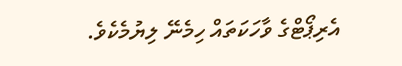އެރިޕޯޓްގެ ވާހަކަތައް ހިމެނޭ ލިޔުމެކެވެ.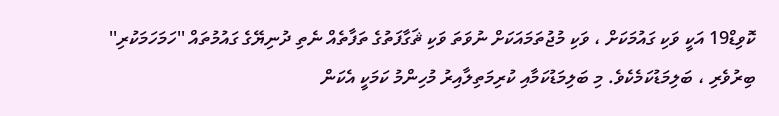ކޮވިޑް19 އަކީ ވަކި ގައުމަކަށް ، ވަކި މުޖުތަމައަކަށް ނުވަތަ ވަކި ޘަގާފަތުގެ ތަފާތެއް ނެތި ދުނިޔޭގެ ގައުމުތައް ''ހަމަހަމަކުރި'' ބިރުވެރި ، ބަލިމަޑުކަމެކެވެ. މި ބަލިމަޑުކަމާއި ކުރިމަތިލާއިރު މުހިންމު ކަމަކީ އެކަން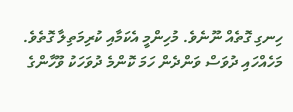ހިނގި ގޮތެއް ނޫނެވެ. މުހިންމީ އެކަމާއި ކުރިމަތިލާ ގޮތެވެ.
މަހެއްހައި ދުވަސް ވަންދެން ހަމަ ކޮންމެ ދުވަހަކު ވޫހާންގެ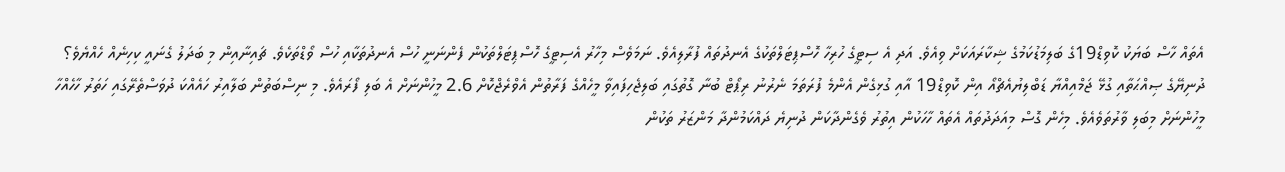އެތައް ހާސް ބަޔަކު ކޮވިޑް19ގެ ބަލިމަޑުކަމުގެ ޝިކާރައަކަށް ވިއެވެ. އަދި އެ ސިޓީގެ ހުރިހާ ހޮސްޕިޓަލްތަކުގެ އެނދުތައް ފުރާލިއެވެ. ނަމަވެސް މިހާރު އެސިޓީގެ ހޮސްޕިޓަލްތަކުން ފެންނަނީ ހުސް އެނދުތަކާއި ހުސް ވޯޑްތަކެވެ. ޗައިނާއިން މި ބަދަލު ގެނައީ ކިހިނެއް ހެއްޔެވެ؟
ދުނިޔޭގެ ޞިއްޙަތާއި ގުޅޭ ޖަމްއިއްޔާ ޑަބްލިޔުއެޗްއޯ އިން ކޮވިޑް19 އާއި ގުޅިގެން އެންމެ ފުރަތަމަ ނެރުނު ރިޕޯޓް ބުނާ ގޮތުގައި ބަލިޖެހިފައިވާ މީހެއްގެ ފަރާތުން އެވްރެޖްކޮށް 2.6 މީހުންނަށް އެ ބަލި ފޯރައެވެ. މި ނިސްބަތުން ބަލާއިރު ހައެއްކަ ދުވަސްތެރޭގައި ހަތަރު ހާހެއްހާ މީހުންނަށް މިބަލި ވާރުތަވެއެވެ. މިހެން ގޮސް މިއަދަދުތައް އެތައް ހާހަކުން އިތުރު ވެގެންދާކަން ދުނިޔެ ދައްކަމުންދާ މަންޒަރު ތަކުން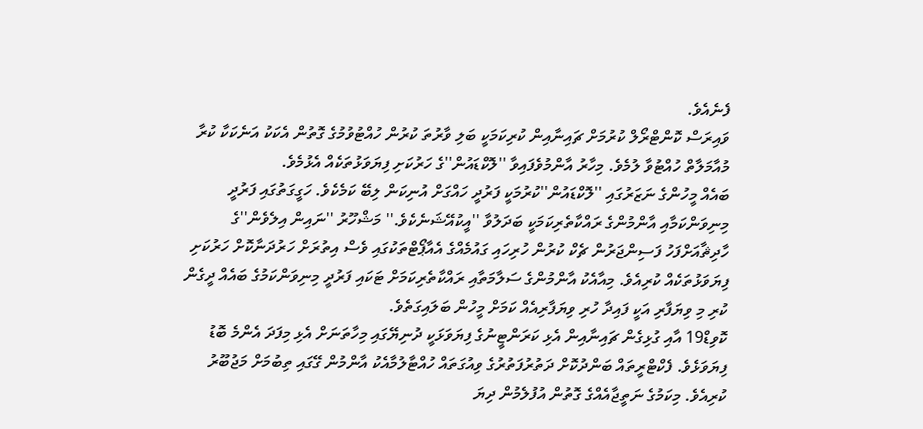ފެނެއެވެ.
ވައިރަސް ކޮންޓްރޯލް ކުރުމަށް ޗައިނާއިން ކުރިކަމަކީ ބަލި ވާރުތަ ކުރުން ހުއްޓުވުމުގެ ގޮތުން އެކަކު އަނެކަކާ ކުރާ މުއާމަލާތް ހުއްޓުވާ ލުމެވެ. މިހާރު އާންމުވެފައިވާ ''ލޮކްޑައުން''ގެ ހަރުކަށި ފިޔަވަޅުތަކެއް އެޅުމެވެ.
ބައެއް މީހުންގެ ނަޒަރުގައި ''ލޮކްޑައުން''ކުރުމަކީ ފަރުދީ ހައްގަށް އުނިކަން ލިބޭ ކަމެކެވެ. ހަގީގަތުގައި ފަރުދީ މިނިވަންކަމާއި އާންމުންގެ ރައްކާތެރިކަމަކީ ބަދަލުވާ ''އީކުއޭޝަނެކެވެ.'' މަޝްހޫރު ''ނައިން އިލެވެން''ގެ ހާދިޘާއަށްފަހު ފަސިންޖަރުން ޗެކް ކުރުން ހުރިހައި ގައުމެއްގެ އެއާޕޯޓްތަކުގައި ވެސް އިތުރަށް ހަރުދަނާކޮށް ހަރުކަށި ފިޔަވަޅުތަކެއް ކުރިއެވެ. މިއާއެކު އާންމުންގެ ސަލާމަތާއި ރައްކާތެރިކަމަށް ޓަކައި ފަރުދީ މިނިވަންކަމުގެ ބައެއް ދީގެން ކުރި މި ވިޔަފާރި އަކީ ފައިދާ ހުރި ވިޔަފާރިއެއް ކަމަށް މީހުން ބަލައިގަތެވެ.
ކޮވިޑް19 އާއި ގުޅިގެން ޗައިނާއިން އެޅި ކަރަންޓީނުގެ ފިޔަވަޅަކީ ދުނިޔޭގައި މިހާތަނަށް އެޅި މިފަދަ އެންމެ ބޮޑު ފިޔަވަޅެވެ. ފެކްޓްރީތައް ބަންދުކޮށް ދަތުރުފަތުރުގެ ވިއުގަތައް ހުއްޓާލުމާއެކު އާންމުން ގޭގައި ތިބުމަށް މަޖުބޫރު ކުރިއެވެ. މިކަމުގެ ނަތީޖާއެއްގެ ގޮތުން އުފުލެމުން ދިޔަ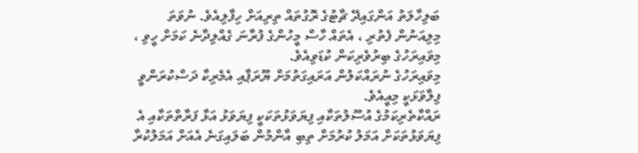ބަލިހާލަތު އަންގައިދޭ ޗާޓުގެ ރޮގުތައް ތިރިއަށް ހިފާލިއެވެ. ނުވަތަ މިލިއަނުން ފެތުރި ، އެތައް ހާސް މީހުންގެ ފުރާނަ ގެއްލިދާނެ ކަމަށް ހީވި ، މިވައިރަހުގެ ބިރުވެރިކަން ކުޑަވިއެވެ.
މިވައިރަހުގެ ނުރައްކަލުން އަރައިގަތުމަށް ޔޫރަޕާއި އެމެރިކާ ދަސްކުރަންވީ ފިލާވަޅަކީ މިއީއެވެ.
ރައްކާތެރިކަމުގެ އުސޫލުތަކާއި ފިޔަވަޅުތަކަކީ ފިޔަވަޅު އަޅާ ފަރާތްތަކާއި އެ ފިޔަވަޅުތަކަށް އަމަލު ކުރުމަށް ތިބި އާންމުން ބަލައިގަނެ އެއަށް އަމަލުކުރާ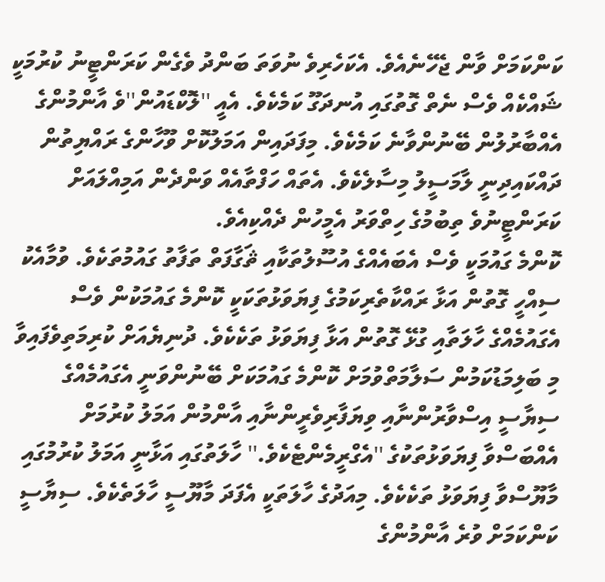ކަންކަމަށް ވާން ޖެހޭނެއެވެ. އެކަހެރިވެ ނުވަތަ ބަންދު ވެގެން ކަރަންޓީނު ކުރުމަކީ ޝައްކެއް ވެސް ނެތް ގޮތުގައި އުނދަގޫ ކަމެކެވެ. އެއީ ''ލޮކްޑައުން''ވެ އާންމުންގެ އެއްބާރުލުން ބޭނުންވާނެ ކަމެކެވެ. މިފަދައިން އަމަލުކޮށް ވޫހާންގެ ރައްޔިތުން ދައްކައިދިނީ ލާމަސީލު މިސާލެކެވެ. އެތައް ހަފްތާއެއް ވަންދެން އަމިއްލައަށް ކަރަންޓީނުވެ ތިބުމުގެ ހިތްވަރު އެމީހުން ދެއްކިއެވެ.
ކޮންމެ ގައުމަކީ ވެސް އެބައެއްގެ އުސޫލުތަކާއި ޘަގާފަތް ތަފާތު ގައުމުތަކެވެ. ވުމާއެކު ސިއްހީ ގޮތުން އަޅާ ރައްކާތެރިކަމުގެ ފިޔަވަޅުތަކަކީ ކޮންމެ ގައުމަކުން ވެސް އެގައުމެއްގެ ހާލަތާއި ގުޅޭ ގޮތުން އަޅާ ފިޔަވަޅު ތަކެކެވެ. ދުނިޔެއަށް ކުރިމަތިވެފައިވާ މި ބަލިމަޑުކަމުން ސަލާމަތްވުމަށް ކޮންމެ ގައުމަކަށް ބޭނުންވަނީ އެގައުމެއްގެ ސިޔާސީ އިސްވާރުންނާއި ވިޔަފާރިވެރީންނާއި އާންމުން އަމަލު ކުރުމަށް އެއްބަސްވާ ފިޔަވަޅުތަކުގެ ''އެގްރީމެންޓެކެވެ.'' ހާލަތުގައި އަޅާނީ އަމަލު ކުރުމުގައި މާޔޫސްވާ ފިޔަވަޅު ތަކެކެވެ. މިއަދުގެ ހާލަތަކީ އެފަދަ މާޔޫސީ ހާލަތެކެވެ. ސިޔާސީ ކަންކަމަށް ވުރެ އާންމުންގެ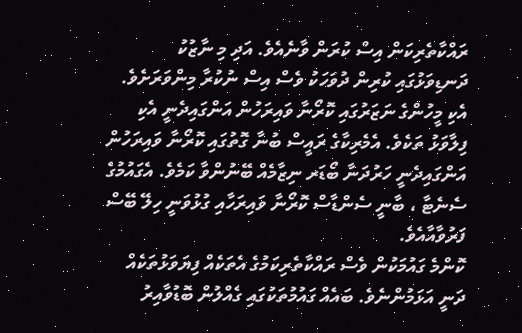ރައްކާތެރިކަން އިސް ކުރަން ވާނެއެވެ. އަދި މި ނާޒުކު ދަނޑިވަޅުގައި ކުރިން ދުވަހަކު ވެސް އިސް ނުކުރާ މިންވަރަށެވެ.
އެކި މީހުންގެ ނަޒަރުގައި ކޮރޯނާ ވައިރަހުން އަންގައިދެނީ އެކި ފިލާވަޅު ތަކެވެ. އެމެރިކާގެ ރައީސް ބުނާ ގޮތުގައި ކޮރޯނާ ވައިރަހުން އަންގައިދެނީ ހަރުދަނާ ބޯޑަރ ނިޒާމެއް ބޭނުންވާ ކަމެވެ. އެގައުމުގެ ސެނެޓާ ، ބާނީ ސެންޑާސް ކޮރޯނާ ވައިރަހާއި ގުޅުވަނީ ހިލޭ ބޭސް ފަރުވާއާއެވެ.
ކޮންމެ ގައުމަކުން ވެސް ރައްކާތެރިކަމުގެ އެތަކެއް ފިޔަވަޅުތަކެއް ދަނީ އަޅަމުންނެވެ. ބައެއް ގައުމުތަކުގައި ގެއްލުން ބޮޑުވާއިރު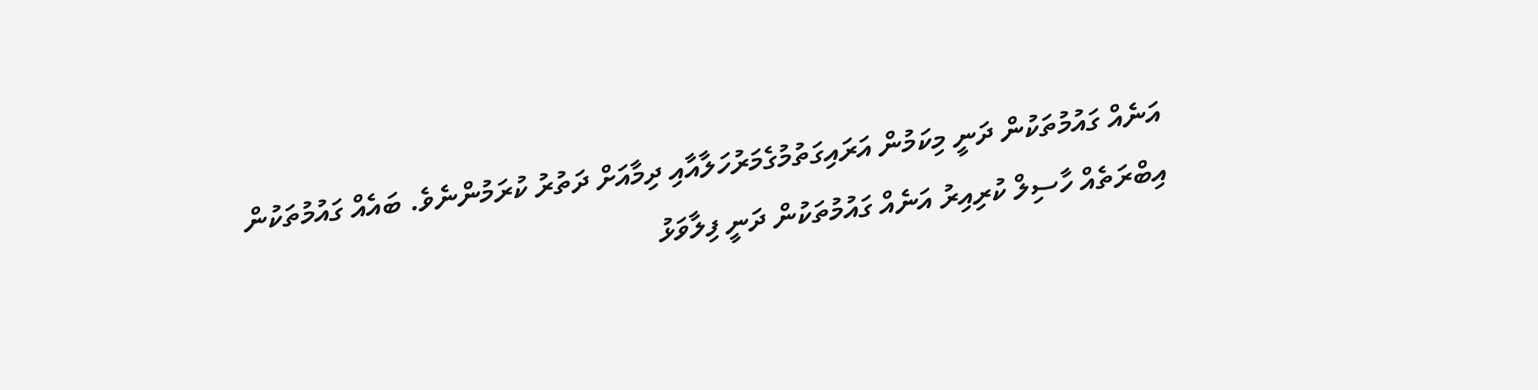އަނެއް ގައުމުތަކުން ދަނީ މިކަމުން އަރައިގަތުމުގެމަރުހަލާއާއި ދިމާއަށް ދަތުރު ކުރަމުންނެވެ. ބައެއް ގައުމުތަކުން އިބްރަތެއް ހާސިލް ކުރިއިރު އަނެއް ގައުމުތަކުން ދަނީ ފިލާވަޅު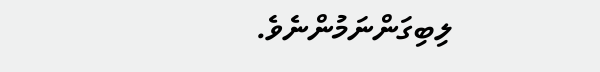ލިބިގަންނަމުންނެވެ.